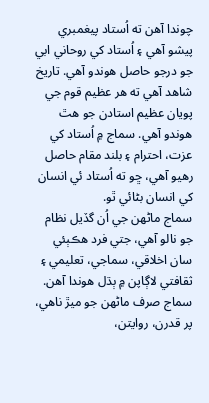چوندا آهن ته اُستاد پيغمبري پيشو آهي ۽ اُستاد کي روحاني ابي جو درجو حاصل هوندو آهي. تاريخ شاهد آهي ته هر عظيم قوم جي پويان عظيم استادن جو هٿ هوندو آهي. سماج ۾ اُستاد کي عزت، احترام ۽ بلند مقام حاصل رهيو آهي، ڇو ته اُستاد ئي انسان کي انسان بڻائي ٿو.
سماج ماڻهن جي اُن گڏيل نظام جو نالو آهي، جتي فرد هڪٻئي سان اخلاقي، سماجي، تعليمي ۽ ثقافتي لاڳاپن ۾ ٻڌل هوندا آهن. سماج صرف ماڻهن جو ميڙ ناهي، پر قدرن، روايتن،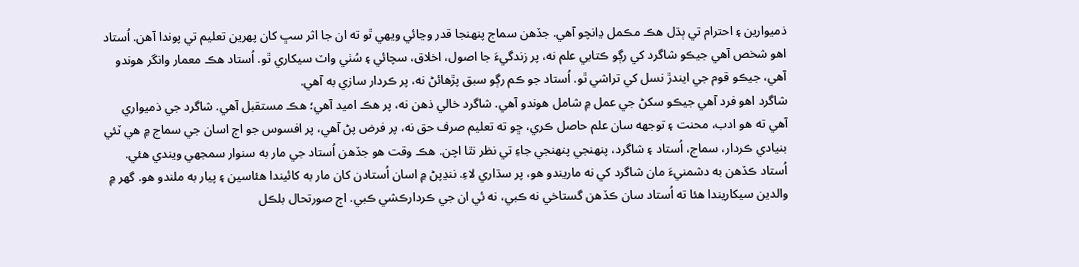ذميوارين ۽ احترام تي ٻڌل هڪ مڪمل ڍانچو آهي. جڏهن سماج پنهنجا قدر وڃائي ويهي ٿو ته ان جا اثر سڀ کان پهرين تعليم تي پوندا آهن. اُستاد اهو شخص آهي جيڪو شاگرد کي رڳو ڪتابي علم نه، پر زندگيءَ جا اصول، اخلاق، سچائي ۽ سُٺي واٽ سيکاري ٿو. اُستاد هڪ معمار وانگر هوندو آهي، جيڪو قوم جي ايندڙ نسل کي تراشي ٿو. اُستاد جو ڪم رڳو سبق پڙهائڻ نه، پر ڪردار سازي به آهي.
شاگرد اهو فرد آهي جيڪو سکڻ جي عمل ۾ شامل هوندو آهي. شاگرد خالي ذهن نه، پر هڪ اميد آهي؛ هڪ مستقبل آهي. شاگرد جي ذميواري آهي ته هو ادب، محنت ۽ توجهه سان علم حاصل ڪري، ڇو ته تعليم صرف حق نه، پر فرض پڻ آهي، پر افسوس جو اڄ اسان جي سماج ۾ هي ٽئي بنيادي ڪردار، سماج، اُستاد ۽ شاگرد، پنهنجي پنهنجي جاءِ تي نظر نٿا اچن. هڪ وقت هو جڏهن اُستاد جي مار به سنوار سمجهي ويندي هئي. اُستاد ڪڏهن به دشمنيءَ مان شاگرد کي نه ماريندو هو، پر سڌاري لاءِ. ننڍپڻ ۾ اسان اُستادن کان مار به کائيندا هئاسين ۽ پيار به ملندو هو. گهر ۾ والدين سيکاريندا هئا ته اُستاد سان ڪڏهن گستاخي نه ڪبي، نه ئي ان جي ڪردارڪشي ڪبي. اڄ صورتحال بلڪل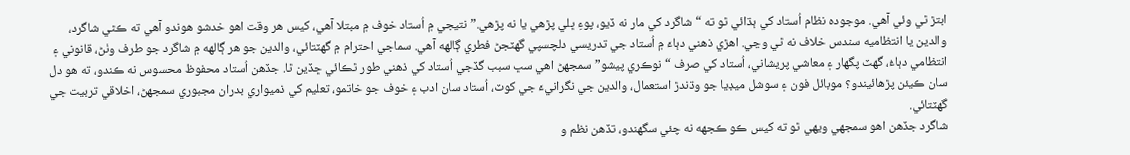ابتڙ ٿي وئي آهي. موجوده نظام اُستاد کي ٻڌائي ٿو ته “شاگرد کي مار نه ڏيو، پوءِ ڀلي پڙهي يا نه پڙهي.” نتيجي ۾ اُستاد خوف ۾ مبتلا آهي، کيس هر وقت اهو خدشو هوندو آهي ته ڪٿي شاگرد، والدين يا انتظاميه سندس خلاف نه ٿي وڃي. اهڙي ذهني دٻاءَ ۾ اُستاد جي تدريسي دلچسپي گهٽجڻ فطري ڳالهه آهي. سماجي احترام ۾ گهٽتائي، والدين جو هر ڳالهه ۾ شاگرد جو طرف وٺڻ، قانوني ۽ انتظامي دٻاءُ، گهٽ پگهار ۽ معاشي پريشاني، اُستاد کي صرف “نوڪري پيشو” سمجهڻ اهي سڀ سبب گڏجي اُستاد کي ذهني طور ٿڪائي ڇڏين ٿا. جڏهن اُستاد محفوظ محسوس نه ڪندو، ته هو دل سان ڪيئن پڙهائيندو؟ موبائل فون ۽ سوشل ميڊيا جو وڌندڙ استعمال، والدين جي نگرانيءَ جي کوٽ، اُستاد سان ادب ۽ خوف جو خاتمو، تعليم کي ذميواري بدران مجبوري سمجهڻ، اخلاقي تربيت جي گهٽتائي.
شاگرد جڏهن اهو سمجهي ويهي ٿو ته کيس ڪو ڪجهه نه چئي سگهندو، تڏهن نظم و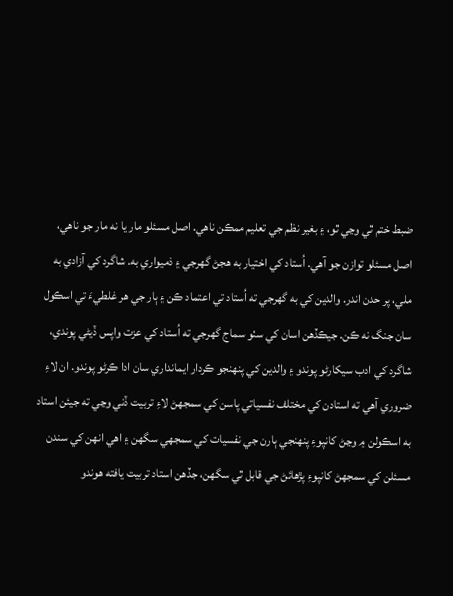ضبط ختم ٿي وڃي ٿو، ۽ بغير نظم جي تعليم ممڪن ناهي. اصل مسئلو مار يا نه مار جو ناهي، اصل مسئلو توازن جو آهي. اُستاد کي اختيار به هجڻ گهرجي ۽ ذميواري به. شاگرد کي آزادي به ملي، پر حدن اندر. والدين کي به گهرجي ته اُستاد تي اعتماد ڪن ۽ ٻار جي هر غلطيءَ تي اسڪول سان جنگ نه ڪن. جيڪڏهن اسان کي سٺو سماج گهرجي ته اُستاد کي عزت واپس ڏيڻي پوندي، شاگرد کي ادب سيکارڻو پوندو ۽ والدين کي پنهنجو ڪردار ايمانداري سان ادا ڪرڻو پوندو. ان لاءِ ضروري آهي ته استادن کي مختلف نفسياتي پاسن کي سمجهڻ لاءِ تربيت ڏني وڃي ته جيئن استاد به اسڪولن ۾ وڃڻ کانپوءِ پنهنجي ٻارن جي نفسيات کي سمجهي سگهن ۽ اهي انهن کي سندن مسئلن کي سمجهڻ کانپوءِ پڙهائڻ جي قابل ٿي سگهن، جڏهن استاد تربيت يافته هوندو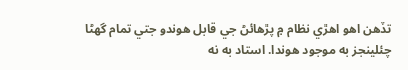تڏهن اهو اهڙي نظام ۾ پڙهائڻ جي قابل هوندو جتي تمام گهڻا چئلينجز به موجود هوندا. استاد به نه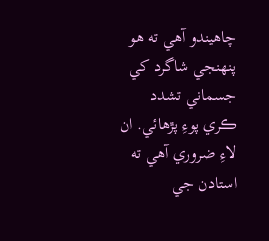چاهيندو آهي ته هو پنهنجي شاگرد کي جسماني تشدد ڪري پوءِ پڙهائي. ان لاءِ ضروري آهي ته استادن جي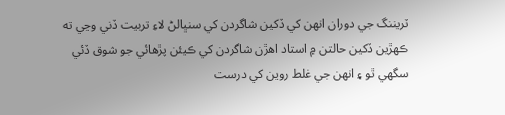ٽريننگ جي دوران انهن کي ڏکين شاگردن کي سنڀالڻ لاءِ تربيت ڏني وڃي ته ڪهڙين ڏکين حالتن ۾ استاد اهڙن شاگردن کي ڪيئن پڙهائي جو شوق ڏئي سگهي ٿو ۽ انهن جي غلط روين کي درست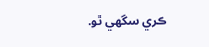ڪري سگهي ٿو.